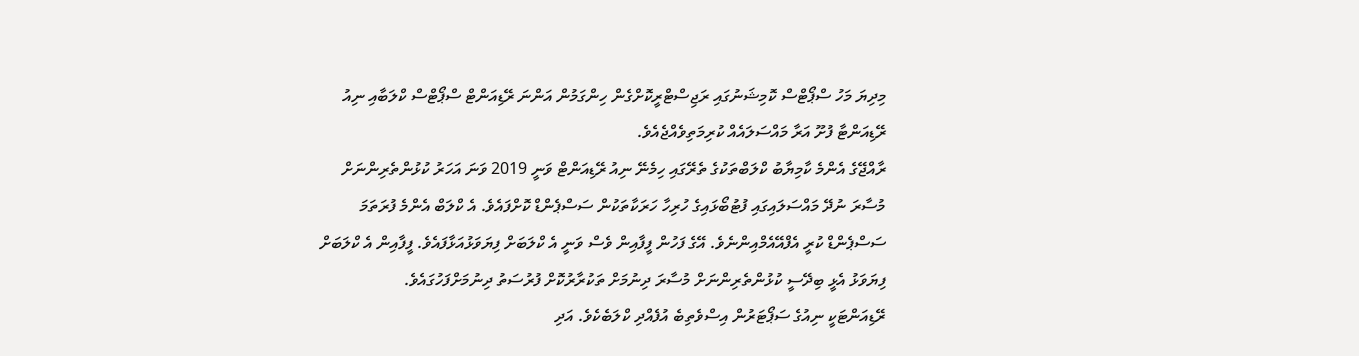މިދިޔަ މަހު ސްޕޯޓްސް ކޮމިޝަނުގައި ރަޖިސްޓްރީކޮށްގެން ހިންގަމުން އަންނަ ރޭޑިއަންޓް ސްޕޯޓްސް ކްލަބާއި ނިއު ރޭޑިއަންޓާ ފުށޫ އަރާ މައްސަލައެއް ކުރިމަތިވެއްޖެއެވެ.
ރާއްޖޭގެ އެންމެ ކާމިޔާބު ކްލަބްތަކުގެ ތެރޭގައި ހިމެނޭ ނިއު ރޭޑިއަންޓް ވަނީ 2019 ވަނަ އަހަރު ކުޅުންތެރިންނަށް މުސާރަ ނުދޭ މައްސަލައިގައި ފުޓުބޯޅައިގެ ހުރިހާ ހަރަކާތަކުން ސަސްޕެންޑް ކޮށްފައެވެ. އެ ކްލަބް އެންމެ ފުރަތަމަ ސަސްޕެންޑް ކުރީ އެފްއޭއެމްއިންނެވެ. އޭގެ ފަހުން ފީފާއިން ވެސް ވަނީ އެ ކްލަބަށް ފިޔަވަޅުއަޅާފައެވެ. ފީފާއިން އެ ކްލަބަށް ފިޔަވަޅު އެޅީ ބިދޭސީ ކުޅުންތެރިންނަށް މުސާރަ ދިނުމަށް ތަކުރާރުކޮށް ފުރުސަތު ދިނުމަށްފަހުގައެވެ.
ރޭޑިއަންޓަކީ ނިއުގެ ސަޕޯޓަރުން އިސްވެތިބެ އުފެއްދި ކްލަބެކެވެ. އަދި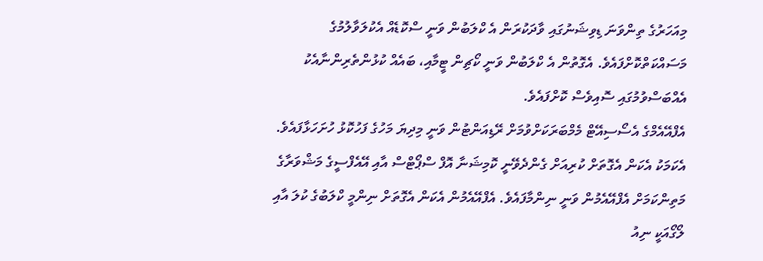މިއަހަރުގެ ތިންވަނަ ޑިވިޝަނުގައި ވާދަކުރަން އެ ކްލަބުން ވަނީ ސްކޮޑެއް އެކުލަވާލުމުގެ މަސައްކަތްކޮށްފައެވެ. އެގޮތުން އެ ކްލަބުން ވަނީ ކޯޗިން ޓީމާއި، ބައެއް ކުޅުންތެރިންނާއެކު އެއްބަސްވުމުގައި ސޮއިވެސް ކޮށްފައެވެ.
އެފްއޭއެމްގެ އެސޯސިއޭޓް މެމްބަރަކަށްވުމަށް ރޭޑިއަންޓުން ވަނީ މިދިޔަ މަހުގެ ފަހުކޮޅު ހުށަހަޅާފައެވެ. އެކަމަކު އެކަން އެގޮތަށް ކުރިއަށް ގެންދެވޭނީ ކޮމިޝަނާ އޮފް ސްޕޯޓްސް އާއި އޭއެފްސީގެ މަޝްވަރާގެ މަތިންކަމަށް އެފްއޭއެމުން ވަނީ ނިންމާފައެވެ. އެފްއޭއެމުން އެކަން އެގޮތަށް ނިންމީ ކްލަބުގެ ކުލަ އާއި ލޯގޯއަކީ ނިއު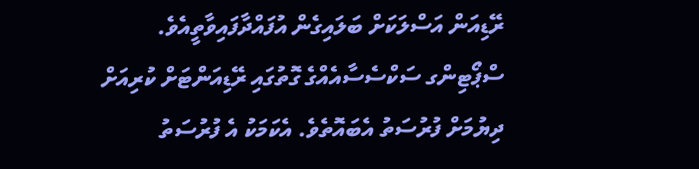ރޭޑިއަން އަސްލަކަށް ބަލައިގެން އުފައްދާފައިވާތީއެވެ.
ސްޕޯޓިންގ ސަކްސެސާއެއްގެ ގޮތުގައި ރޭޑިއަންޓަށް ކުރިއަށް ދިޔުމަށް ފުރުސަތު އެބައޮތެވެ. އެކަމަކު އެ ފުރުސަތު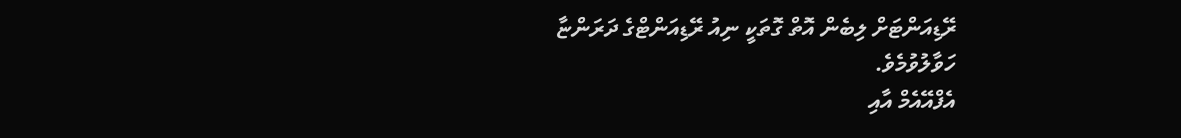ރޭޑިއަންޓަށް ލިބެން އޮތް ގޮތަކީ ނިއު ރޭޑިއަންޓްގެ ދަރަންޏާ ހަވާލުވުމެވެ.
އެފްއޭއެމް އާއި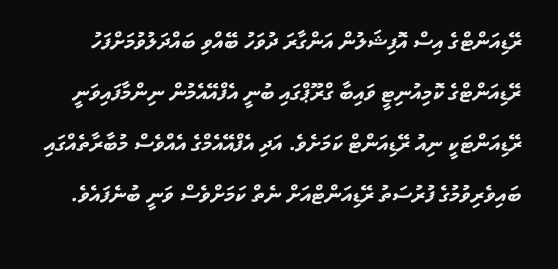ރޭޑިއަންޓްގެ އިސް އޮފިޝަލުން އަންގާރަ ދުވަހު ބޭއްވި ބައްދަލުވުމަށްފަހު ރޭޑިއަންޓްގެ ކޮމިއުނިޓީ ވައިބާ ގްރޫޕްގައި ބުނީ އެފްއޭއެމުން ނިންމާފައިވަނީ ރޭޑިއަންޓަކީ ނިއު ރޭޑިއަންޓް ކަމަށެވެ. އަދި އެފްއޭއެމްގެ އެއްވެސް މުބާރާތެއްގައި ބައިވެރިވުމުގެ ފުރުސަތު ރޭޑިއަންޓްއަށް ނެތް ކަމަށްވެސް ވަނީ ބުނެފައެވެ.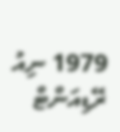1979 ނިއު ރޭޑިއަންޓް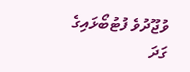ވުޖޫދުވެ ފުޓުބޯޅައިގެ ގަދަ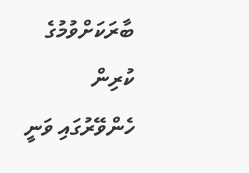ބާރަކަށްވުމުގެ ކުރިން ހެންވޭރުގައި ވަނީ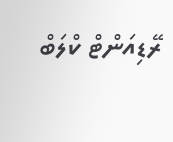ރޭޑިއަންޓް ކްލަބް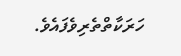ހަރަކާތްތެރިވެފައެވެ.